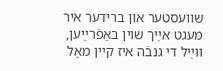שוועסטער און ברידער איר מעגט אײַך שוין באַפֿרײַען,
ווײַל די גנבֿה איז קיין מאָל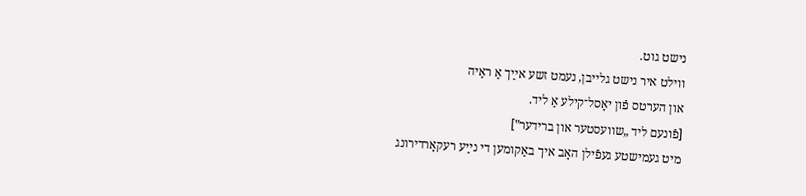נישט גוט.
ווילט איר נישט גלייבן, נעמט זשע אײַך אַ ראַיה
און הערטס פֿון יאָסל־קילע אַ ליד.
[פֿונעם ליד „שוועסטער און ברידער‟]
מיט געמישטע געפֿילן האָב איך באַקומען די נײַע רעקאָרדירונג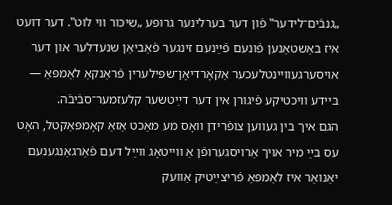„גנבֿים־לידער‟ פֿון דער בערלינער גרופּע „שיכּור ווי לוט‟. דער דועט איז באַשטאַנען פֿונעם פֿײַנעם זינגער פֿאַביאַן שנעדלער און דער אויסערגעוויינטלעכער אַקאָרדיאָן־שפּילערין פֿראַנקאַ לאַמפּאַ — ביידע וויכטיקע פֿיגורן אין דער דײַטשער קלעזמער־סבֿיבֿה.
הגם איך בין געווען צופֿרידן וואָס מע מאַכט אַזאַ קאָמפּאַקטל, האָט עס בײַ מיר אויך אַרויסגערופֿן אַ ווייטאָג ווײַל דעם פֿאַרגאַנגענעם יאַנואַר איז לאַמפּאַ פֿריצײַטיק אַוועק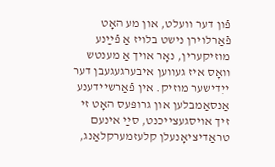פֿון דער וועלט, און מע האָט פֿאַרלוירן נישט בלויז אַ פֿײַנע מוזיקערין, נאָר אויך אַ מענטש וואָס איז געווען איבערגעגעבן דער ייִדישער מוזיק. אין פֿאַרשיידענע אַנסאַמבלען און גרופּעס האָט זי זיך אויסגעצייכנט, סײַ אינעם טראַדיציאָנעלן קלעזמערקלאַנג,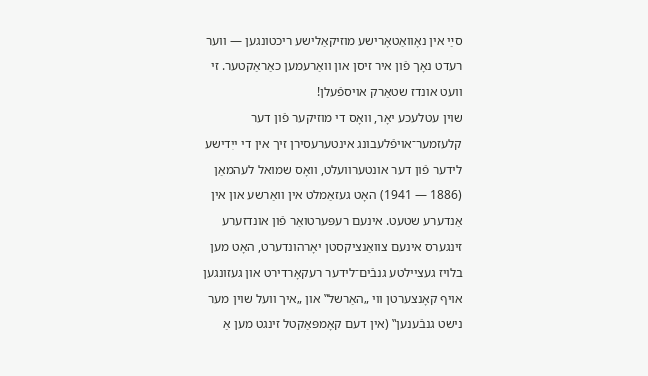סײַ אין נאָוואַטאָרישע מוזיקאַלישע ריכטונגען — ווער רעדט נאָך פֿון איר זיסן און וואַרעמען כאַראַקטער. זי וועט אונדז שטאַרק אויספֿעלן!
שוין עטלעכע יאָר, וואָס די מוזיקער פֿון דער קלעזמער־אויפֿלעבונג אינטערעסירן זיך אין די ייִדישע לידער פֿון דער אונטערוועלט, וואָס שמואל לעהמאַן (1886 — 1941) האָט געזאַמלט אין וואַרשע און אין אַנדערע שטעט. אינעם רעפּערטואַר פֿון אונדזערע זינגערס אינעם צוואַנציקסטן יאָרהונדערט, האָט מען בלויז געציילטע גנבֿים־לידער רעקאָרדירט און געזונגען אויף קאָנצערטן ווי „האַרשל‟ און „איך וועל שוין מער נישט גנבֿענען‟ (אין דעם קאָמפּאַקטל זינגט מען אַ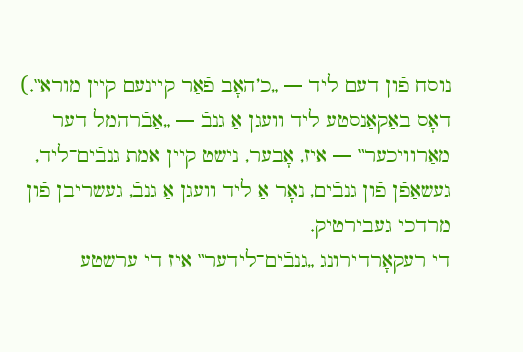נוסח פֿון דעם ליד — „כ’האָב פֿאַר קיינעם קיין מורא‟.) דאָס באַקאַנסטע ליד וועגן אַ גנבֿ — „אַבֿרהמל דער מאַרוויכער‟ — איז, אָבער, נישט קיין אמת גנבֿים־ליד, געשאַפֿן פֿון גנבֿים, נאָר אַ ליד וועגן אַ גנבֿ, געשריבן פֿון מרדכי געבירטיק.
די רעקאָרדירונג „גנבֿים־לידער‟ איז די ערשטע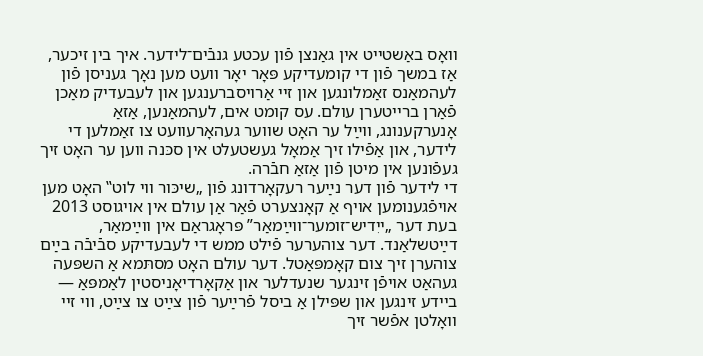וואָס באַשטייט אין גאַנצן פֿון עכטע גנבֿים־לידער. איך בין זיכער, אַז במשך פֿון די קומעדיקע פּאָר יאָר וועט מען נאָך געניסן פֿון לעהמאַנס זאַמלונגען און זיי אַרויסברענגען און לעבעדיק מאַכן פֿאַרן ברייטערן עולם. עס קומט אים, לעהמאַנען, אַזאַ אָנערקענונג, ווײַל ער האָט שווער געהאָרעוועט צו זאַמלען די לידער, און אַפֿילו זיך אַמאָל געשטעלט אין סכּנה ווען ער האָט זיך געפֿונען אין מיטן פֿון אַזאַ חבֿרה.
די לידער פֿון דער נײַער רעקאָרדונג פֿון „שיכּור ווי לוט‟ האָט מען אויפֿגענומען אויף אַ קאָנצערט פֿאַר אַן עולם אין אויגוסט 2013 בעת דער „ייִדיש־זומער־ווײַמאַר” פּראָגראַם אין ווײַמאַר, דײַטשלאַנד. דער צוהערער פֿילט ממש די לעבעדיקע סבֿיבֿה בײַם צוהערן זיך צום קאָמפּאַטל. דער עולם האָט מסתּמא אַ השפּעה געהאַט אויפֿן זינגער שנעדלער און אַקאָרדיאָניסטין לאַמפּאַ — ביידע זינגען און שפּילן אַ ביסל פֿרײַער פֿון צײַט צו צײַט, ווי זיי וואָלטן אפֿשר זיך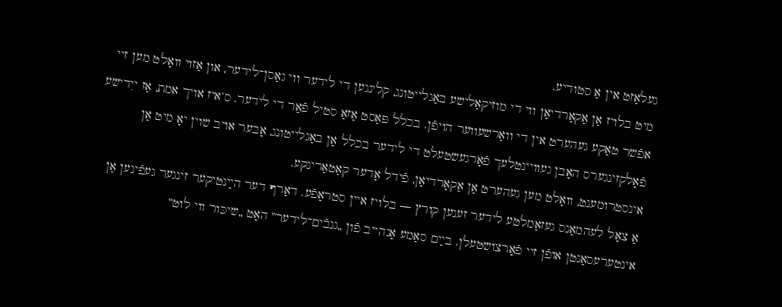געלאָזט אין אַ סטודיע.
מיט בלויז אַן אַקאָרדיאָן ווי די מוזיקאַלישע באַגלייטונג, קלינגען די לידער ווי גאַסן־לידער, און אַזוי וואָלט מען זיי אפֿשר טאַקע געהערט אין די וואַרשעווער הויפֿן. בכלל פּאַסט אַזאַ סטיל פֿאַר די לידער. ס’איז אויך אמת, אַז ייִדישע פֿאָלקזינגערס האָבן געוויינטלעך פֿאָרגעשטעלט די לידער בכלל אָן באַגלייטונג, אָבער אויב שוין יאָ מיט אַן אינסטרומענט, וואָלט מען געהערט אַן אַקאָרדיאָן, פֿידל אָדער קאַטאַרינקע.
אַ צאָל לעהמאַנס געזאַמלטע לידער זענען קורץ — בלויז איין סטראָפֿע. דאַרף דער הײַנטיקער זינגער געפֿינען אַן אינטערעסאַנטן אופֿן זיי פֿאָרצושטעלן. בײַם סאַמע אָנהייב פֿון „גנבֿים־לידער‟ האָט „שיכּור ווי לוט‟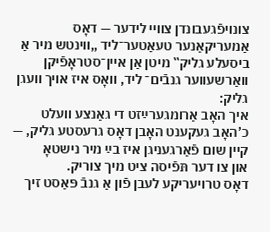צונויפֿגעבונדן צוויי לידער — דאָס אַמעריקאַנער טעאַטער־ליד „ווינטש מיר אַ ביסעלע גליק‟ מיטן אַן איין־סטראָפֿיקן וואַרשעווער גנבֿים־ ליד, וואָס איז אויך וועגן גליק:
איך האָב אַרומגערײַזט די גאַנצע וועלט
כ’האָב געקענט האָבן דאָס גרעסטע גליק, —
קיין שום פֿאַרגעניגן איז בײַ מיר נישטאָ
און צו דער תּפֿיסה ציט מיך צוריק.
דאָס טרויעריקע לעבן פֿון אַ גנבֿ פּאַסט זיך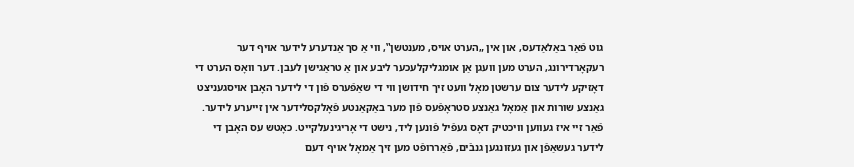גוט פֿאַר באַלאַדעס, און אין „הערט אויס, מענטשן‟, ווי אַ סך אַנדערע לידער אויף דער רעקאָרדירונג, הערט מען וועגן אַן אומגליקלעכער ליבע און אַ טראַגישן לעבן. דער וואָס הערט די דאָזיקע לידער צום ערשטן מאָל וועט זיך חידושן ווי די שאַפֿערס פֿון די לידער האָבן אויסגעניצט גאַנצע שורות און אַמאָל גאַנצע סטראָפֿעס פֿון מער באַקאַנטע פֿאָלקסלידער אין זייערע לידער. פֿאַר זיי איז געווען וויכטיק דאָס געפֿיל פֿונען ליד, נישט די אָריגינעלקייט. כאָטש עס האָבן די לידער געשאַפֿן און געזונגען גנבֿים, פֿאַררופֿט מען זיך אַמאָל אויף דעם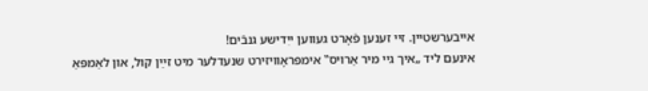אייבערשטיין. זיי זענען פֿאָרט געווען ייִדישע גנבֿים!
אינעם ליד „איך גיי מיר אַרויס‟ אימפּראָוויזירט שנעדלער מיט זײַן קול, און לאַמפּאַ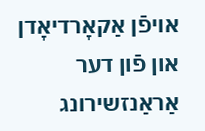אויפֿן אַקאָרדיאָדן און פֿון דער אַראַנזשירונג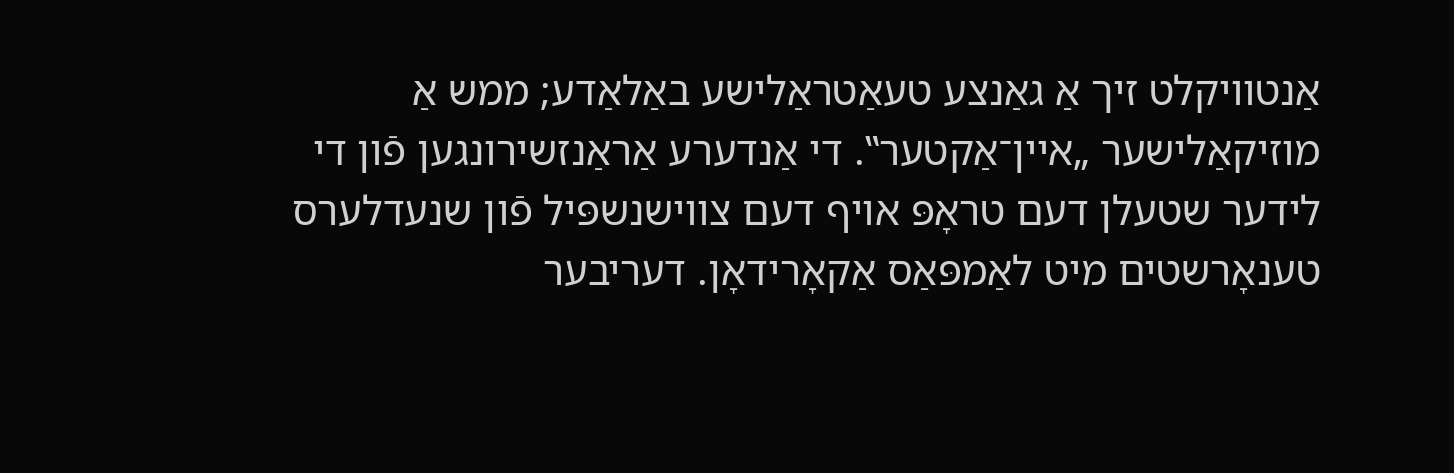אַנטוויקלט זיך אַ גאַנצע טעאַטראַלישע באַלאַדע; ממש אַ מוזיקאַלישער „איין־אַקטער‟. די אַנדערע אַראַנזשירונגען פֿון די לידער שטעלן דעם טראָפּ אויף דעם צווישנשפּיל פֿון שנעדלערס טענאָרשטים מיט לאַמפּאַס אַקאָרידאָן. דעריבער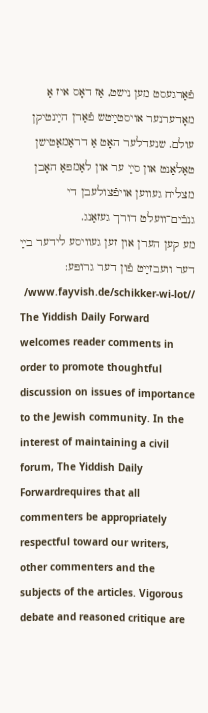פֿאַרגעסט מען נישט, אַז דאָס איז אַ מאָדערנער אויסטײַטש פֿאַרן הײַנטיקן עולם. שנעדלער האָט אַ דראַמאַטישן טאַלאַנט און סײַ ער און לאַמפּאַ האָבן מצליח געווען אויפֿצולעבן די גנבֿים־וועלט דורך געזאַנג.
מע קען הערן און זען געוויסע לידער בײַ דער וועבזײַט פֿון דער גרופּע: //www.fayvish.de/schikker-wi-lot/
The Yiddish Daily Forward welcomes reader comments in order to promote thoughtful discussion on issues of importance to the Jewish community. In the interest of maintaining a civil forum, The Yiddish Daily Forwardrequires that all commenters be appropriately respectful toward our writers, other commenters and the subjects of the articles. Vigorous debate and reasoned critique are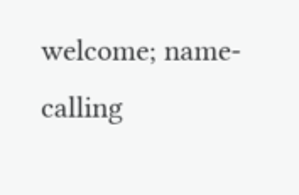welcome; name-calling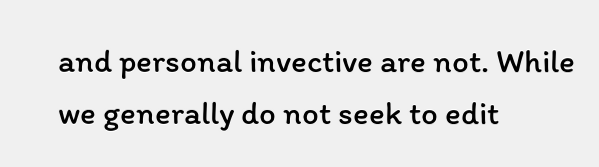and personal invective are not. While we generally do not seek to edit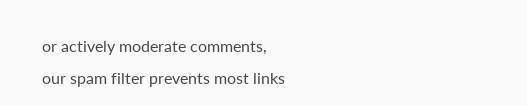or actively moderate comments, our spam filter prevents most links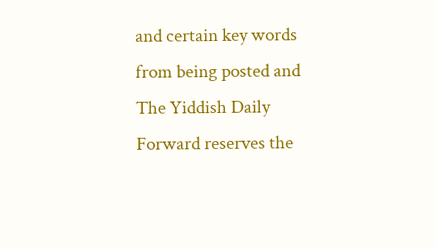and certain key words from being posted and The Yiddish Daily Forward reserves the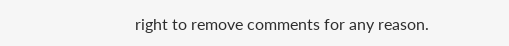right to remove comments for any reason.